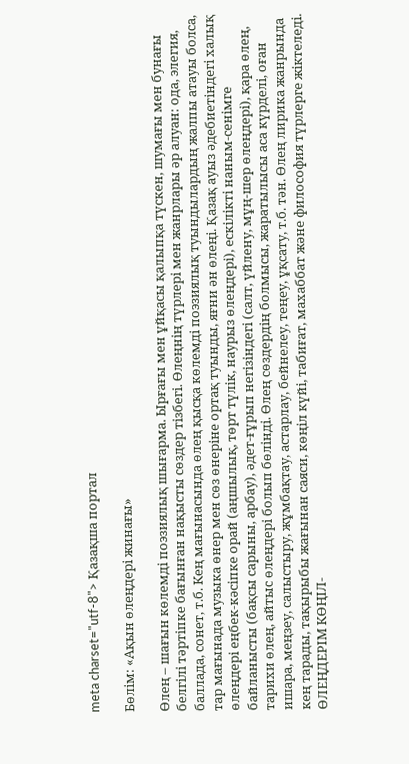meta charset="utf-8"> Қазақша портал

Бөлім: «Ақын өлеңдері жинағы»

Өлең – шағын көлемді поэзиялық шығарма. Ырғағы мен ұйқасы қалыпқа түскен, шумағы мен бунағы белгілі тәртіпке бағынған нақысты сөздер тізбегі. Өлеңнің түрлері мен жанрлары әр алуан: ода, элегия, баллада, сонет, т.б. Кең мағынасында өлең қысқа көлемді поэзиялық туындылардың жалпы атауы болса, тар мағынада музыка өнер мен сөз өнеріне ортақ туынды, яғни ән өлеңі. Қазақ ауыз әдебиетіндегі халық өлеңдері еңбек-кәсіпке орай (аңшылық, төрт түлік, наурыз өлеңдері), ескілікті наным-сенімге байланысты (бақсы сарыны, арбау), әдет-ғұрып негізіндегі (салт, үйлену, мұң-шер өлеңдері), қара өлең, тарихи өлең, айтыс өлеңдері болып бөлінді. Өлең сөздердің болмысы, жаратылысы аса күрделі, оған ишара, меңзеу, салыстыру, жұмбақтау, астарлау, бейнелеу, теңеу, ұқсату, т.б. тән. Өлең лирика жанрында кең тарады, тақырыбы жағынан саяси, көңіл күйі, табиғат, махаббат және философия түрлерге жіктеледі.
ӨЛЕҢДЕРІМ КӨҢІЛ-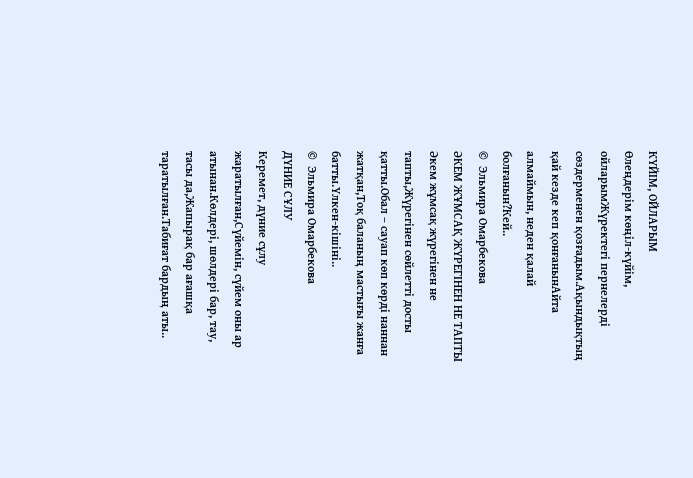КҮЙІМ, ОЙЛАРЫМ
Өлеңдерім көңіл-күйім, ойларымЖүректегі пернелерді сөздерменен қозғадым.Ақындықтың қай кезде кеп қонғанынАйта алмаймын, неден қалай болғанын?Кей..
©  Эльмира Омарбекова
ӘКЕМ ЖҰМСАҚ ЖҮРЕГІНЕН НЕ ТАПТЫ
Әкем жұмсақ жүрегінен не тапты,Жүрегінен сөйлетті досты қатты.Обал – сауап көп көрді наннан жатқан,Тоқ баланың мастығы жанға батты.Үлкен-кішіні..
©  Эльмира Омарбекова
ДҮНИЕ СҰЛУ
Керемет, дүние сұлу жаратылған,Сүйемін, сүйем оны ар атынан.Көлдері, шөлдері бар, тау, тасы да,Жапырақ бар ағашқа таратылған.Табиғат бардың аты..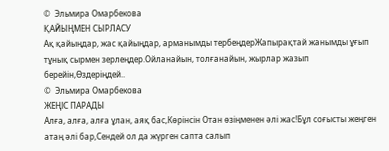©  Эльмира Омарбекова
ҚАЙЫҢМЕН СЫРЛАСУ
Ақ қайыңдар, жас қайыңдар, арманымды тербеңдерЖапырақтай жанымды ұғып тұнық сырмен зерлеңдер.Ойланайын, толғанайын, жырлар жазып берейін,Өздеріңдей..
©  Эльмира Омарбекова
ЖЕҢІС ПАРАДЫ
Алға, алға, алға ұлан, аяқ бас,Көрінсін Отан өзіңменен әлі жас!Бұл соғысты жеңген атаң әлі бар,Сендей ол да жүрген сапта салып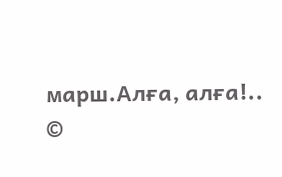марш.Алға, алға!..
©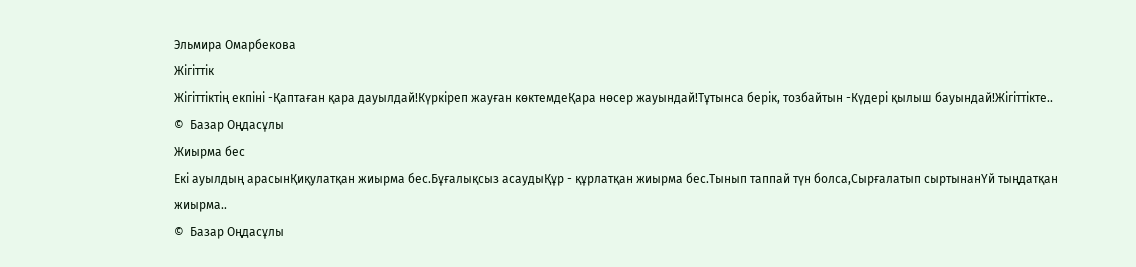Эльмира Омарбекова
Жігіттік
Жігіттіктің екпіні -Қаптаған қара дауылдай!Күркіреп жауған көктемдеҚара нөсер жауындай!Тұтынса берік, тозбайтын -Күдері қылыш бауындай!Жігіттікте..
©  Базар Оңдасұлы
Жиырма бес
Екі ауылдың арасынҚиқулатқан жиырма бес.Бұғалықсыз асаудыҚұр - құрлатқан жиырма бес.Тынып таппай түн болса,Сырғалатып сыртынанҮй тыңдатқан жиырма..
©  Базар Оңдасұлы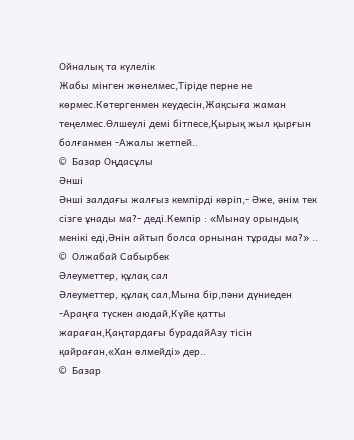Ойналық та күлелік
Жабы мінген жөнелмес,Тіріде перне не көрмес.Көтергенмен кеудесін,Жақсыға жаман теңелмес.Өлшеулі демі бітпесе,Қырық жыл қырғын болғанмен -Ажалы жетпей..
©  Базар Оңдасұлы
Әнші
Әнші залдағы жалғыз кемпірді көріп,- Әже, әнім тек сізге ұнады ма?- деді.Кемпір : «Мынау орындық менікі еді,Әнін айтып болса орнынан тұрады ма?» ..
©  Олжабай Сабырбек
Әлеуметтер, құлақ сал
Әлеуметтер, құлақ сал,Мына бір,пәни дүниеден -Араңға түскен аюдай,Күйе қатты жараған,Қаңтардағы бурадайАзу тісін қайраған,«Хан өлмейді» дер..
©  Базар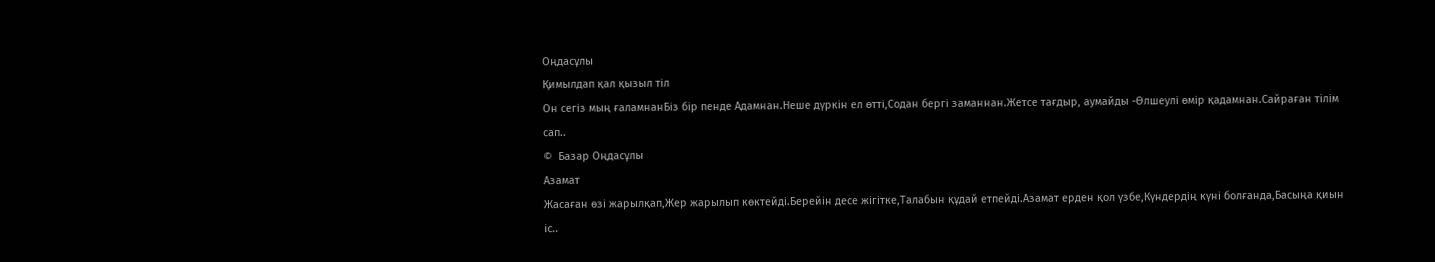Оңдасұлы
Қимылдап қал қызыл тіл
Он сегіз мың ғаламнанБіз бір пенде Адамнан.Неше дүркін ел өтті,Содан бергі заманнан.Жетсе тағдыр, аумайды -Өлшеулі өмір қадамнан.Сайраған тілім сап..
©  Базар Оңдасұлы
Азамат
Жасаған өзі жарылқап,Жер жарылып көктейді.Берейін десе жігітке,Талабын құдай етпейді.Азамат ерден қол үзбе,Күндердің күні болғанда,Басыңа қиын іс..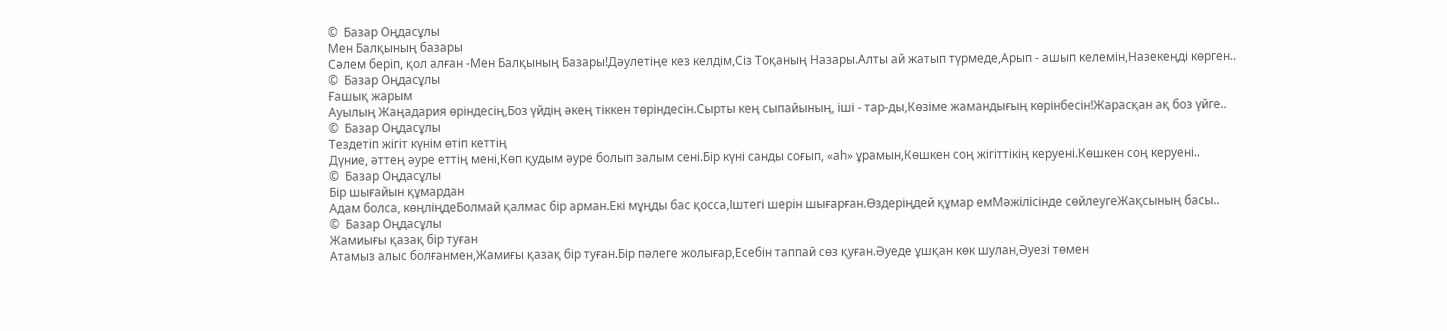©  Базар Оңдасұлы
Мен Балқының базары
Сәлем беріп, қол алған -Мен Балқының Базары!Дәулетіңе кез келдім,Сіз Тоқаның Назары.Алты ай жатып түрмеде,Арып - ашып келемін,Назекеңді көрген..
©  Базар Оңдасұлы
Ғашық жарым
Ауылың Жаңадария өріндесің,Боз үйдің әкең тіккен төріндесін.Сырты кең сыпайының, іші - тар-ды,Көзіме жамандығың көрінбесін!Жарасқан ақ боз үйге..
©  Базар Оңдасұлы
Тездетіп жігіт күнім өтіп кеттің
Дүние, әттең әуре еттің мені,Көп қудым әуре болып залым сені.Бір күні санды соғып, «аһ» ұрамын,Көшкен соң жігіттікің керуені.Көшкен соң керуені..
©  Базар Оңдасұлы
Бір шығайын құмардан
Адам болса, көңліңдеБолмай қалмас бір арман.Екі мұңды бас қосса,Іштегі шерін шығарған.Өздеріңдей құмар емМәжілісінде сөйлеугеЖақсының басы..
©  Базар Оңдасұлы
Жамиығы қазақ бір туған
Атамыз алыс болғанмен,Жамиғы қазақ бір туған.Бір пәлеге жолығар,Есебін таппай сөз қуған.Әуеде ұшқан көк шулан,Әуезі төмен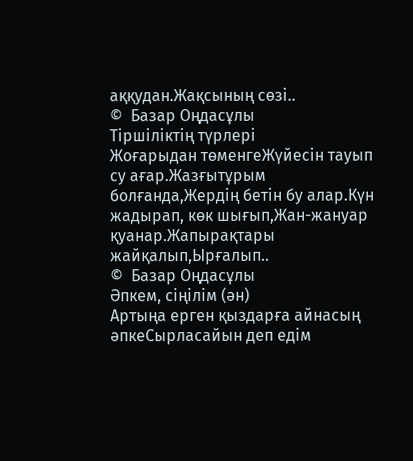аққудан.Жақсының сөзі..
©  Базар Оңдасұлы
Тіршіліктің түрлері
Жоғарыдан төменгеЖүйесін тауып су ағар.Жазғытұрым болғанда,Жердің бетін бу алар.Күн жадырап, көк шығып,Жан-жануар қуанар.Жапырақтары жайқалып,Ырғалып..
©  Базар Оңдасұлы
Әпкем, сіңілім (ән)
Артыңа ерген қыздарға айнасың әпкеСырласайын деп едім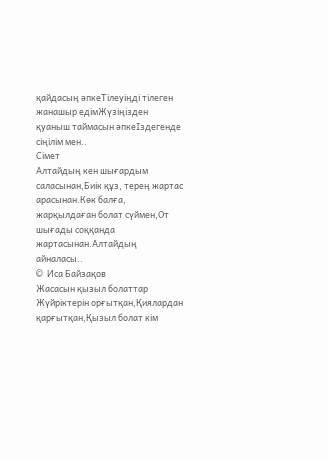қайдасың әпкеТілеуіңді тілеген жанашыр едімЖүзіңізден қуаныш таймасын әпкеІздегенде сіңілім мен..
Сімет
Алтайдың кен шығардым саласынан,Биік құз, терең жартас арасынан.Көк балға, жарқылдаған болат сүймен,От шығады соққанда жартасынан.Алтайдың айналасы..
©  Иса Байзақов
Жасасын қызыл болаттар
Жүйріктерін орғытқан,Қиялардан қарғытқан,Қызыл болат кім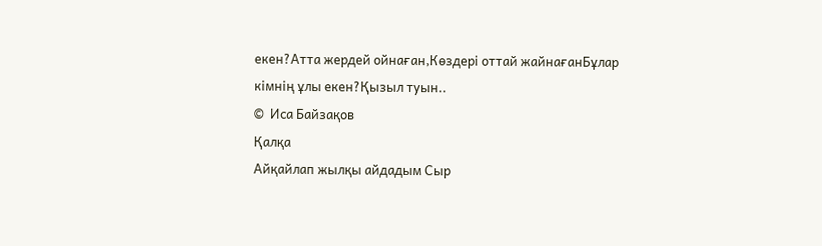екен?Атта жердей ойнаған,Көздері оттай жайнағанБұлар кімнің ұлы екен?Қызыл туын..
©  Иса Байзақов
Қалқа
Айқайлап жылқы айдадым Сыр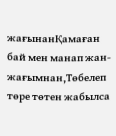жағынанҚамаған бай мен манап жан-жағымнан,Төбелеп төре төтен жабылса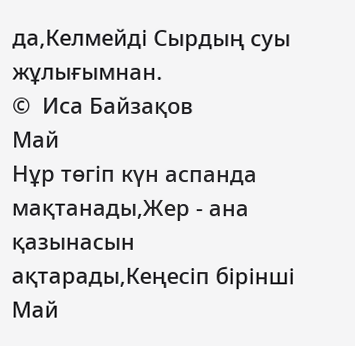да,Келмейді Сырдың суы жұлығымнан.
©  Иса Байзақов
Май
Нұр төгіп күн аспанда мақтанады,Жер - ана қазынасын ақтарады,Кеңесіп бірінші Май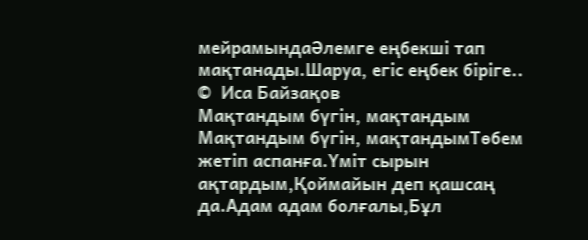мейрамындаӘлемге еңбекші тап мақтанады.Шаруа, eгic еңбек біріге..
©  Иса Байзақов
Мақтандым бүгін, мақтандым
Мақтандым бүгін, мақтандымТөбем жетіп аспанға.Үміт сырын ақтардым,Қоймайын деп қашсаң да.Адам адам болғалы,Бұл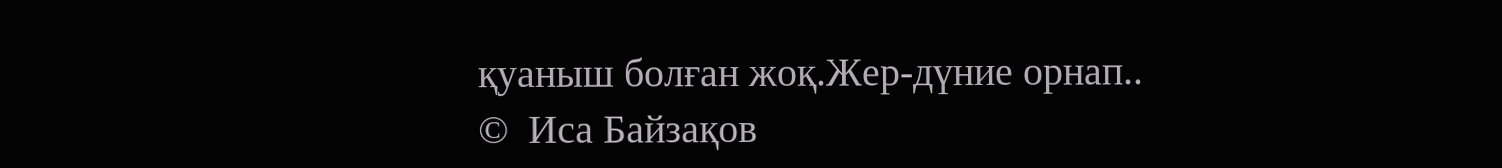қуаныш болған жоқ.Жер-дүние орнап..
©  Иса Байзақов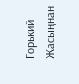Горький
Жасыңнан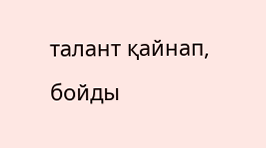талант қайнап, бойды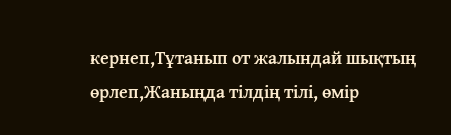кернеп,Тұтанып от жалындай шықтың өрлеп,Жаныңда тілдің тілі, өмір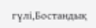гүлі,Бостандық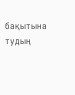бақытына тудың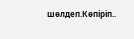шөлдеп.Көпіріп..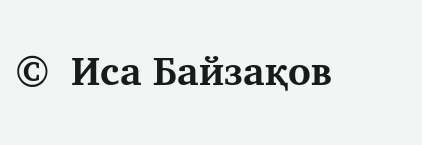©  Иса Байзақов